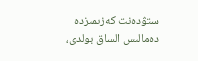ستۋدەنت كەزىمىزدە دەمالىس الساق بولدى،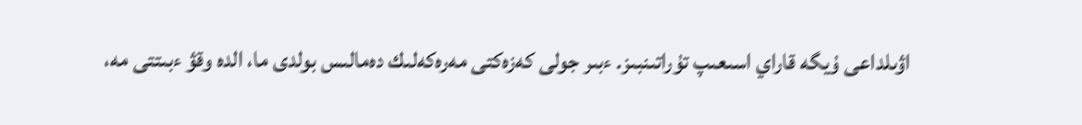اۋىلداعى ۇيگە قاراي اسىعىپ تۇراتىنبىز. ءبىر جولى كەزەكتى مەرەكەلىك دەمالىس بولدى ما، الدە وقۋ ءبىتتى مە،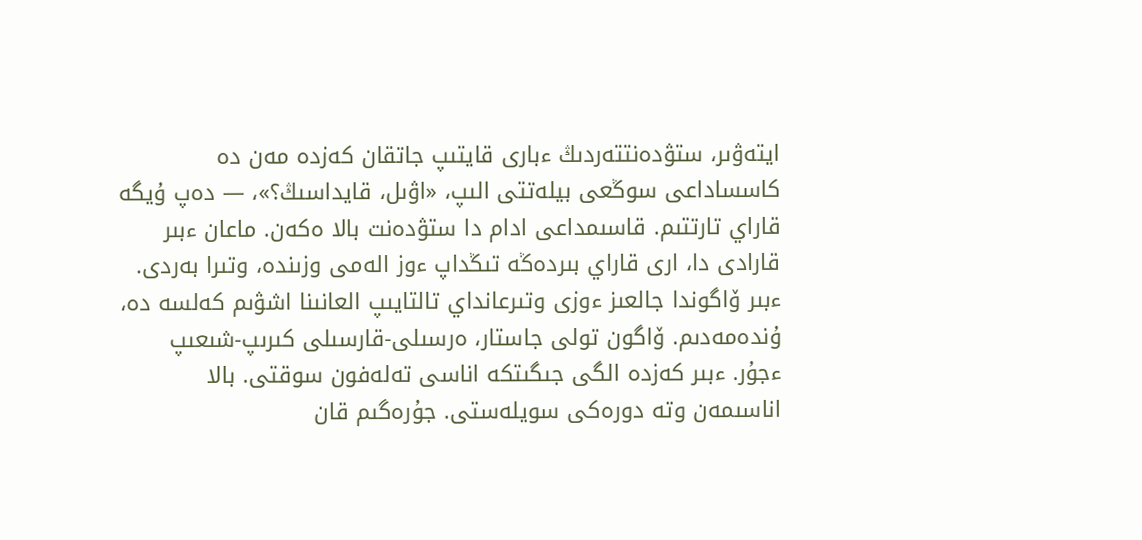ايتەۋىر، ستۋدەنتتەردىڭ ءبارى قايتىپ جاتقان كەزدە مەن دە كاسساداعى سوڭعى بيلەتتى الىپ، «اۋىل، قايداسىڭ؟»، — دەپ ۇيگە قاراي تارتتىم. قاسىمداعى ادام دا ستۋدەنت بالا ەكەن. ماعان ءبىر قارادى دا، ارى قاراي بىردەڭە تىڭداپ ءوز الەمى وزىندە، وتىرا بەردى. ءبىر ۆاگوندا جالعىز ءوزى وتىرعانداي تالتايىپ العانىنا اشۋىم كەلسە دە، ۇندەمەدىم. ۆاگون تولى جاستار، ەرسىلى-قارسىلى كىرىپ-شىعىپ ءجۇر. ءبىر كەزدە الگى جىگىتكە اناسى تەلەفون سوقتى. بالا اناسىمەن وتە دورەكى سويلەستى. جۇرەگىم قان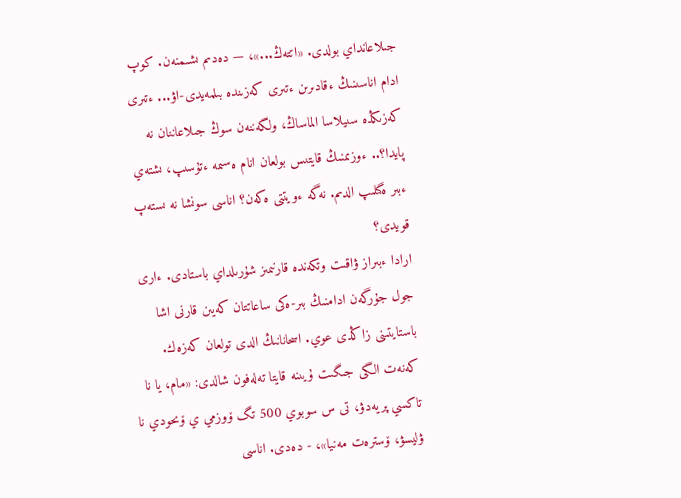جىلاعانداي بولدى. «اتتەڭ...»، — دەدىم ىشىمنەن. كوپ ادام اناسىنىڭ ءقادىرىن ءتىرى كەزىندە بىلمەيدى-اۋ... ءتىرى كەزىڭدە سىيلاسا الماساڭ، ولگەننەن سوڭ جىلاعاننان نە پايدا؟.. ءوزىمنىڭ قايتىس بولعان انام ەسىمە ءتۇسىپ، ىشتەي ءبىر ەگىلىپ الدىم. نەگە ءويتتى ەكەن؟ اناسى سونشا نە ىستەپ قويدى؟
ارادا ءبىراز ۋاقىت وتكەندە قارنىمىز شۇرىلداي باستادى. ءارى جول جۇرگەن ادامنىڭ بىر-ەكى ساعاتتان كەيىن قارنى اشا باستايتىنى زاڭدى عوي. اسحانانىڭ الدى تولعان كەزەك. كەنەت الگى جىگىت ۇيىنە قايتا تەلەفون شالدى: «مام، يا نا تاكسي پريەدۋ، تى س سوبوي 500 تگ ۆوزمي ي ۆىحودي نا ۋليسۋ، ۆسترەت مەنيا»، - دەدى. اناسى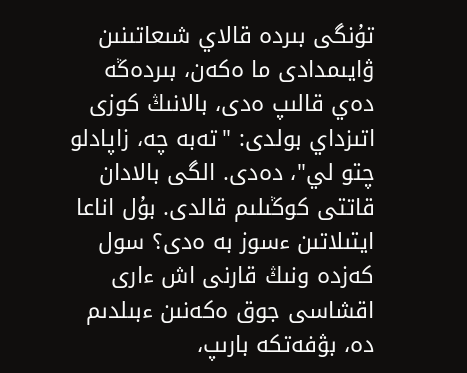تۇنگى بىردە قالاي شىعاتىنىن ۋايىمدادى ما ەكەن، بىردەڭە دەي قالىپ ەدى، بالانىڭ كوزى اتىزداي بولدى: "تەبە چە، زاپادلو چتو لي"، دەدى. الگى بالادان قاتتى كوڭىلىم قالدى. بۇل اناعا ايتىلاتىن ءسوز بە ەدى؟ سول كەزدە ونىڭ قارنى اش ءارى اقشاسى جوق ەكەنىن ءبىلدىم دە، بۋفەتكە بارىپ،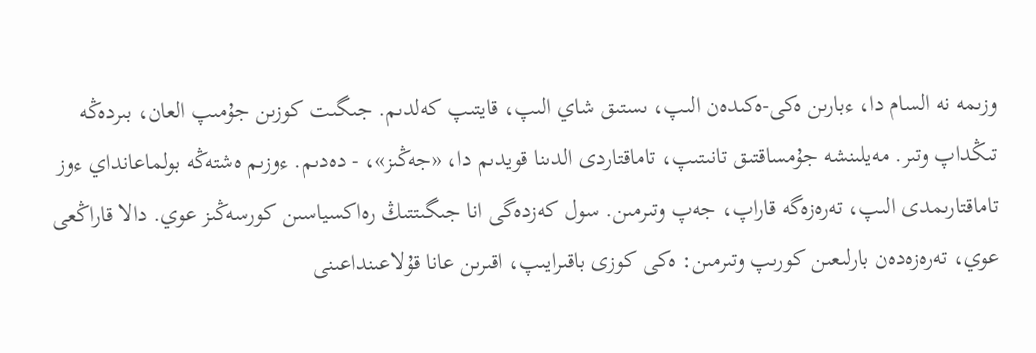وزىمە نە السام دا، ءبارىن ەكى-ەكىدەن الىپ، ىستىق شاي الىپ، قايتىپ كەلدىم. جىگىت كوزىن جۇمىپ العان، بىردەڭە تىڭداپ وتىر. مەيلىنشە جۇمساقتىق تانىتىپ، تاماقتاردى الدىنا قويدىم دا، «جەڭىز»، - دەدىم. ءوزىم ەشتەڭە بولماعانداي ءوز تاماقتارىمدى الىپ، تەرەزەگە قاراپ، جەپ وتىرمىن. سول كەزدەگى انا جىگىتتىڭ رەاكسياسىن كورسەڭىز عوي. دالا قاراڭعى عوي، تەرەزەدەن بارلىعىن كورىپ وتىرمىن: ەكى كوزى باقىرايىپ، اقىرىن عانا قۇلاعىنداعىنى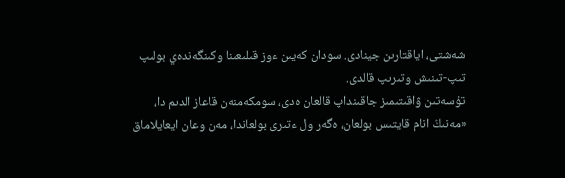شەشتى، اياقتارىن جينادى. سودان كەيىن ءوز قىلىعىنا وكىنگەندەي بولىپ تىپ-تىنىش وتىرىپ قالدى.
تۇسەتىن ۋاقىتىمىز جاقىنداپ قالعان ەدى، سومكەمنەن قاعاز الدىم دا، «مەنىڭ انام قايتىس بولعان، ەگەر ول ءتىرى بولعاندا، مەن وعان ايعايلاماق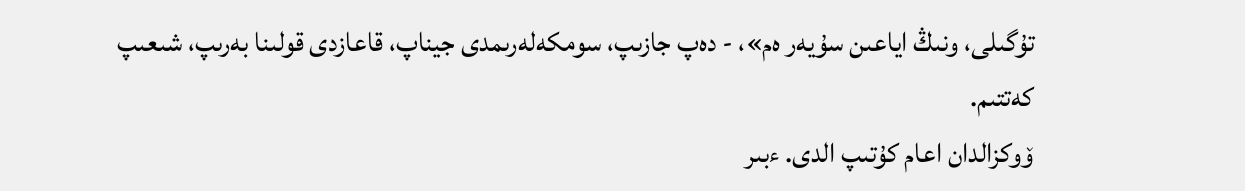تۇگىلى، ونىڭ اياعىن سۇيەر ەم»، - دەپ جازىپ، سومكەلەرىمدى جيناپ، قاعازدى قولىنا بەرىپ، شىعىپ كەتتىم.
ۆوكزالدان اعام كۇتىپ الدى. ءبىر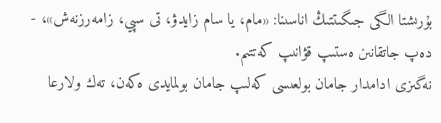بۇرىشتا الگى جىگىتتىڭ اناسىنا: «مام، يا سام زايدۋ، تى سپي، زامەرزنەش»، - دەپ جاتقانىن ەستىپ قۋانىپ كەتتىم.
نەگىزى ادامدار جامان بولعىسى كەلىپ جامان بولمايدى ەكەن، تەك ولارعا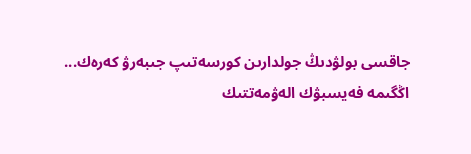جاقسى بولۋدىڭ جولدارىن كورسەتىپ جىبەرۋ كەرەك...
اڭگىمە فەيسبۋك الەۋمەتتىك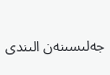جەلىسىنەن الىندى